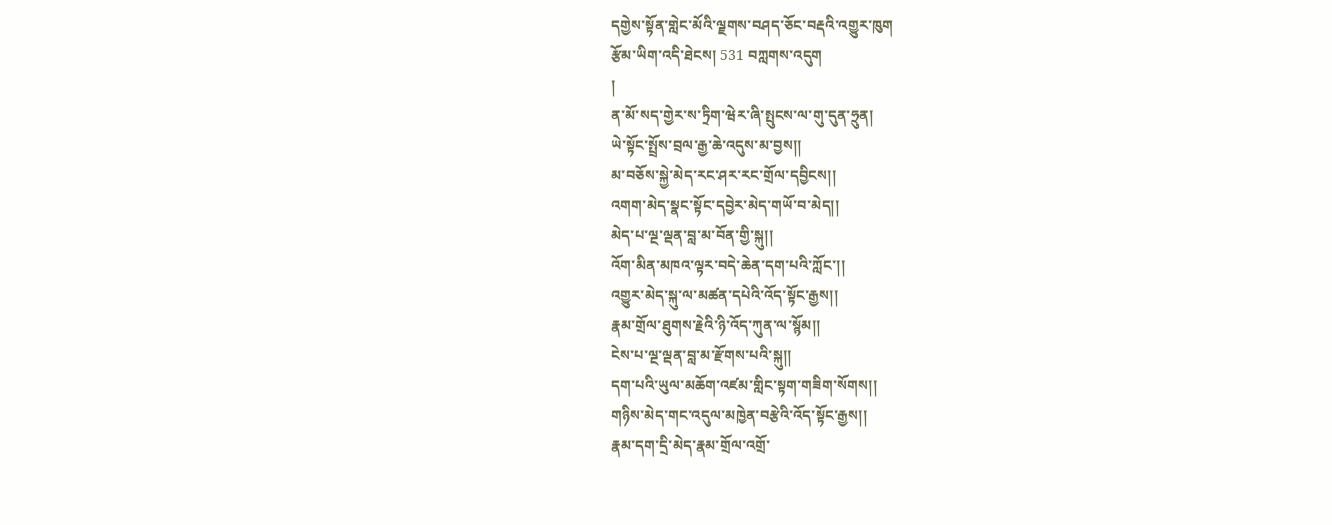དགྱེས་སྟོན་གླེང་མོའི་ལྗགས་བཤད་ཅོང་བརྡའི་འགྱུར་ཁུག
རྩོམ་ཡིག་འདི་ཐེངས། 531 བཀླགས་འདུག
།
ན་མོ་སད་གྱེར་ས་ཏྲིག་ཝེར་ཞི་སྤུངས་ལ་གུ་དུན་ཧྲུན།
ཡེ་སྟོང་སྤྲོས་བྲལ་རྒྱ་ཆེ་འདུས་མ་བྱས།།
མ་བཅོས་སྐྱེ་མེད་རང་ཤར་རང་གྲོལ་དབྱིངས།།
འགག་མེད་སྣང་སྟོང་དབྱེར་མེད་གཡོ་བ་མེད།།
མེད་པ་ལྔ་ལྡན་བླ་མ་བོན་གྱི་སྐུ།།
འོག་མིན་མཁའ་ལྟར་བདེ་ཆེན་དག་པའི་ཀློང་།།
འགྱུར་མེད་སྐུ་ལ་མཚན་དཔེའི་འོད་སྟོང་རྒྱས།།
རྣམ་གྲོལ་ཐུགས་རྗེའི་ཉི་འོད་ཀུན་ལ་སྙོམ།།
ངེས་པ་ལྔ་ལྡན་བླ་མ་རྫོགས་པའི་སྐུ།།
དག་པའི་ཡུལ་མཆོག་འཛམ་གླིང་སྟག་གཟིག་སོགས།།
གཉིས་མེད་གང་འདུལ་མཁྱེན་བརྩེའི་འོད་སྟོང་རྒྱས།།
རྣམ་དག་དྲི་མེད་རྣམ་གྲོལ་འགྲོ་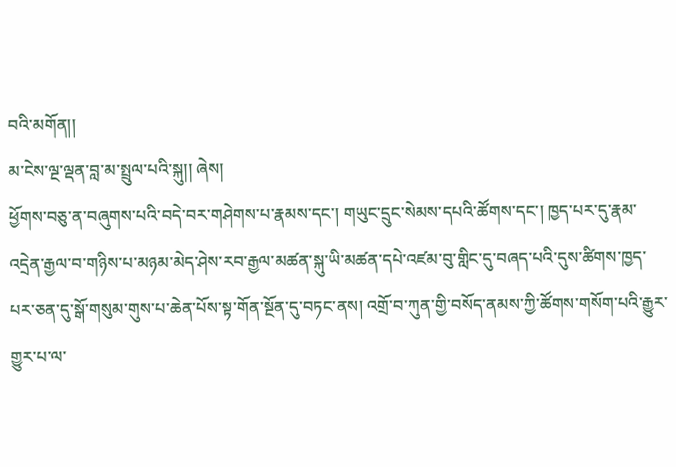བའི་མགོན།།
མ་ངེས་ལྔ་ལྡན་བླ་མ་སྤྲུལ་པའི་སྐུ།། ཞེས།
ཕྱོགས་བཅུ་ན་བཞུགས་པའི་བདེ་བར་གཤེགས་པ་རྣམས་དང་། གཡུང་དྲུང་སེམས་དཔའི་ཚོགས་དང་། ཁྱད་པར་དུ་རྣམ་འདྲེན་རྒྱལ་བ་གཉིས་པ་མཉམ་མེད་ཤེས་རབ་རྒྱལ་མཚན་སྐུ་ཡི་མཚན་དཔེ་འཛམ་བུ་གླིང་དུ་བཞད་པའི་དུས་ཚིགས་ཁྱད་པར་ཅན་དུ་སྒོ་གསུམ་གུས་པ་ཆེན་པོས་སྟ་གོན་སྔོན་དུ་བཏང་ནས། འགྲོ་བ་ཀུན་གྱི་བསོད་ནམས་ཀྱི་ཚོགས་གསོག་པའི་རྒྱུར་གྱུར་པ་ལ་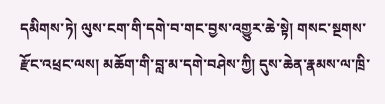དམིགས་ཏེ། ལུས་ངག་གི་དགེ་བ་གང་བྱས་འགྱུར་ཆེ་སྟེ། གསང་སྔགས་རྫོང་འཕྲང་ལས། མཆོག་གི་བླ་མ་དགེ་བཤེས་ཀྱི། དུས་ཆེན་རྣམས་ལ་ཁྲི་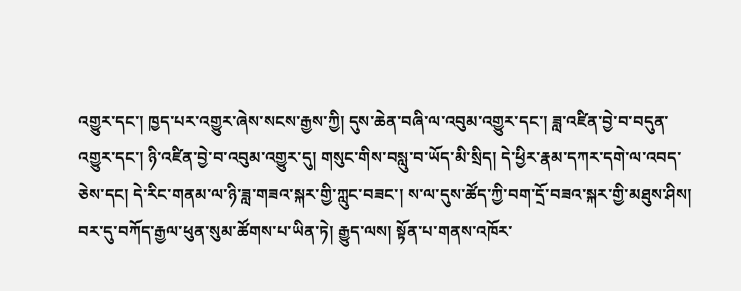འགྱུར་དང་། ཁྱད་པར་འགྱུར་ཞེས་སངས་རྒྱས་ཀྱི། དུས་ཆེན་བཞི་ལ་འབུམ་འགྱུར་དང་། ཟླ་འཛིན་བྱེ་བ་བདུན་འགྱུར་དང་། ཉི་འཛིན་བྱེ་བ་འབུམ་འགྱུར་དུ། གསུང་གིས་བསླུ་བ་ཡོད་མི་སྲིད། དེ་ཕྱིར་རྣམ་དཀར་དགེ་ལ་འབད་ཅེས་དང། དེ་རིང་གནམ་ལ་ཉི་ཟླ་གཟའ་སྐར་གྱི་ཀླུང་བཟང་། ས་ལ་དུས་ཚོད་ཀྱི་བག་དྲོ་བཟའ་སྐར་གྱི་མཐུས་ཤིས། བར་དུ་བཀོད་རྒྱལ་ཕུན་སུམ་ཚོགས་པ་ཡིན་ཏེ། རྒྱུད་ལས། སྟོན་པ་གནས་འཁོར་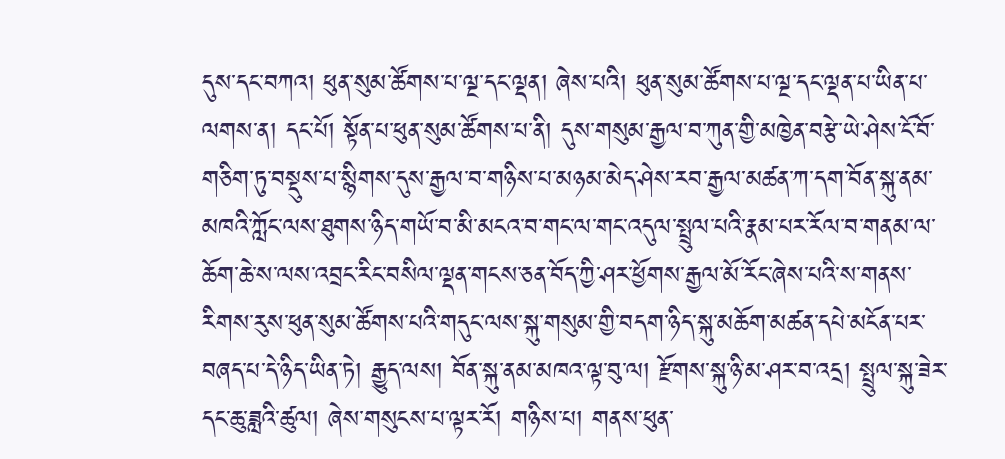དུས་དང་བཀའ། ཕུན་སུམ་ཚོགས་པ་ལྔ་དང་ལྡན། ཞེས་པའི། ཕུན་སུམ་ཚོགས་པ་ལྔ་དང་ལྡན་པ་ཡིན་པ་ལགས་ན། དང་པོ། སྟོན་པ་ཕུན་སུམ་ཚོགས་པ་ནི། དུས་གསུམ་རྒྱལ་བ་ཀུན་གྱི་མཁྱེན་བརྩེ་ཡེ་ཤེས་ངོ་བོ་གཅིག་ཏུ་བསྡུས་པ་སྙིགས་དུས་རྒྱལ་བ་གཉིས་པ་མཉམ་མེད་ཤེས་རབ་རྒྱལ་མཚན་ཀ་དག་བོན་སྐུ་ནམ་མཁའི་ཀློང་ལས་ཐུགས་ཉིད་གཡོ་བ་མི་མངའ་བ་གང་ལ་གང་འདུལ་སྤྲུལ་པའི་རྣམ་པར་རོལ་བ་གནམ་ལ་ཆོག་ཆེ་ས་ལས་འབྲང་རིང་བསིལ་ལྡན་གངས་ཅན་བོད་ཀྱི་ཤར་ཕྱོགས་རྒྱལ་མོ་རོང་ཞེས་པའི་ས་གནས་རིགས་རུས་ཕུན་སུམ་ཚོགས་པའི་གདུང་ལས་སྐུ་གསུམ་གྱི་བདག་ཉིད་སྐུ་མཆོག་མཚན་དཔེ་མངོན་པར་བཞད་པ་དེ་ཉིད་ཡིན་ཏེ། རྒྱུད་ལས། བོན་སྐུ་ནམ་མཁའ་ལྟ་བུ་ལ། རྫོགས་སྐུ་ཉི་མ་ཤར་བ་འདྲ། སྤྲུལ་སྐུ་ཟེར་དང་ཆུ་ཟླའི་ཚུལ། ཞེས་གསུངས་པ་ལྟར་རོ། གཉིས་པ། གནས་ཕུན་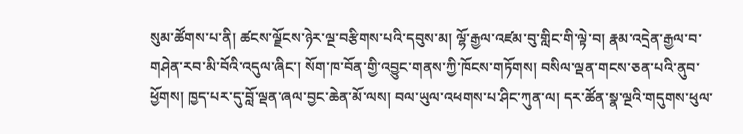སུམ་ཚོགས་པ་ནི། ཚངས་ལྗོངས་ཉེར་ལྔ་བརྩིགས་པའི་དབུས་མ། ལྷོ་རྒྱལ་འཛམ་བུ་གླིང་གི་ལྟེ་བ། རྣམ་འདྲེན་རྒྱལ་བ་གཤེན་རབ་མི་བོའི་འདུལ་ཞིང་། སོག་ཁ་བོན་གྱི་འབྱུང་གནས་ཀྱི་ཁོངས་གཏོགས། བསིལ་ལྡན་གངས་ཅན་པའི་ནུབ་ཕྱོགས། ཁྱད་པར་དུ་བློ་ལྡན་ཞལ་བྱང་ཆེན་མོ་ལས། བལ་ཡུལ་འཕགས་པ་ཤིང་ཀུན་ལ། དར་ཚོན་སྣ་ལྔའི་གདུགས་ཕུལ་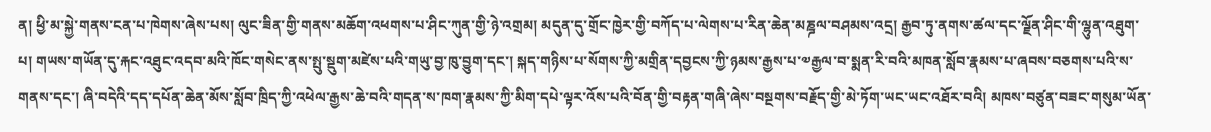ན། ཕྱི་མ་སྐྱེ་གནས་ངན་པ་ཁེགས་ཞེས་པས། ལུང་ཟིན་གྱི་གནས་མཆོག་འཕགས་པ་ཤིང་ཀུན་གྱི་ཉེ་འགྲམ། མདུན་དུ་གྲོང་ཁྱེར་གྱི་བཀོད་པ་ལེགས་པ་རིན་ཆེན་མཎྜལ་བཤམས་འདྲ། རྒྱབ་ཏུ་ནགས་ཚལ་དང་ལྗོན་ཤིང་གི་ལྷུན་འཐུག་པ། གཡས་གཡོན་དུ་རྐང་འཐུང་འདབ་མའི་ཁོང་གསེང་ནས་སྤུ་སྡུག་མཛེས་པའི་གཡུ་བྱ་ཁུ་བྱུག་དང་། སྐད་གཉིས་པ་སོགས་ཀྱི་མགྲིན་དབྱངས་ཀྱི་ཉམས་རྒྱས་པ་༧རྒྱལ་བ་སྨན་རི་བའི་མཁན་སློབ་རྣམས་པ་ཞབས་བཅགས་པའི་ས་གནས་དང་། ཞི་བདེའི་དད་དཔོན་ཆེན་མོས་སློབ་ཁྲིད་ཀྱི་འཕེལ་རྒྱས་ཆེ་བའི་གདན་ས་ཁག་རྣམས་ཀྱི་མིག་དཔེ་ལྟར་འོས་པའི་བོན་གྱི་བརྟན་གཞི་ཞེས་བསྔགས་བརྗོད་གྱི་མེ་ཏོག་ཡང་ཡང་འཐོར་བའི། མཁས་བཙུན་བཟང་གསུམ་ཡོན་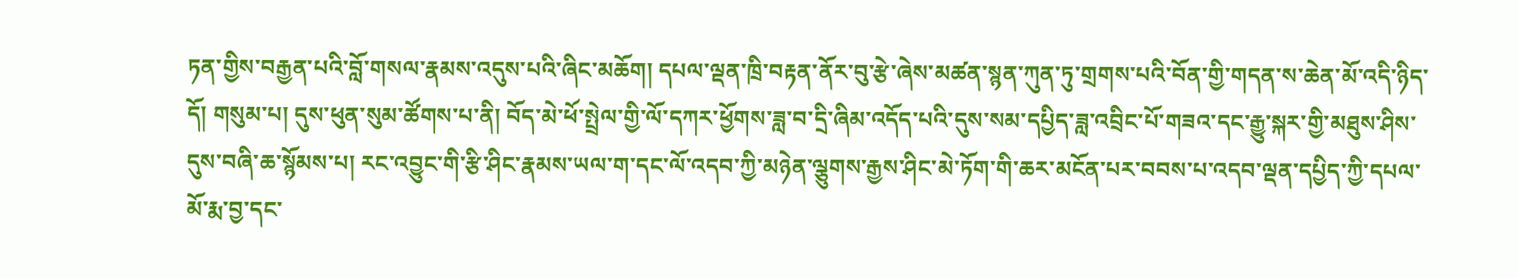ཏན་གྱིས་བརྒྱན་པའི་བློ་གསལ་རྣམས་འདུས་པའི་ཞིང་མཆོག། དཔལ་ལྡན་ཁྲི་བརྟན་ནོར་བུ་རྩེ་ཞེས་མཚན་སྙན་ཀུན་ཏུ་གྲགས་པའི་བོན་གྱི་གདན་ས་ཆེན་མོ་འདི་ཉིད་དོ། གསུམ་པ། དུས་ཕུན་སུམ་ཚོགས་པ་ནི། བོད་མེ་ཕོ་སྤྲེལ་གྱི་ལོ་དཀར་ཕྱོགས་ཟླ་བ་དྲི་ཞིམ་འདོད་པའི་དུས་སམ་དཔྱིད་ཟླ་འབྲིང་པོ་གཟའ་དང་རྒྱུ་སྐར་གྱི་མཐུས་ཤིས་དུས་བཞི་ཆ་སྙོམས་པ། རང་འབྱུང་གི་རྩི་ཤིང་རྣམས་ཡལ་ག་དང་ལོ་འདབ་ཀྱི་མཉེན་ལྕུགས་རྒྱས་ཤིང་མེ་ཏོག་གི་ཆར་མངོན་པར་བབས་པ་འདབ་ལྡན་དཔྱིད་ཀྱི་དཔལ་མོ་རྨ་བྱ་དང་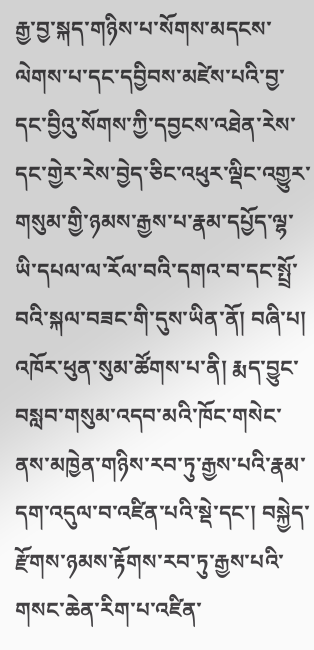རྒྱ་བྱ་སྐད་གཉིས་པ་སོགས་མདངས་ལེགས་པ་དང་དབྱིབས་མཛེས་པའི་བྱ་དང་བྱིའུ་སོགས་ཀྱི་དབྱངས་འཐེན་རེས་དང་གྱེར་རེས་བྱེད་ཅིང་འཕུར་ལྡིང་འགྱུར་གསུམ་གྱི་ཉམས་རྒྱས་པ་རྣམ་དཔྱོད་ལྷ་ཡི་དཔལ་ལ་རོལ་བའི་དགའ་བ་དང་སྤྲོ་བའི་སྐལ་བཟང་གི་དུས་ཡིན་ནོ། བཞི་པ། འཁོར་ཕུན་སུམ་ཚོགས་པ་ནི། རྨད་བྱུང་བསླབ་གསུམ་འདབ་མའི་ཁོང་གསེང་ནས་མཁྱེན་གཉིས་རབ་ཏུ་རྒྱས་པའི་རྣམ་དག་འདུལ་བ་འཛིན་པའི་སྡེ་དང་། བསྐྱེད་རྫོགས་ཉམས་རྟོགས་རབ་ཏུ་རྒྱས་པའི་གསང་ཆེན་རིག་པ་འཛིན་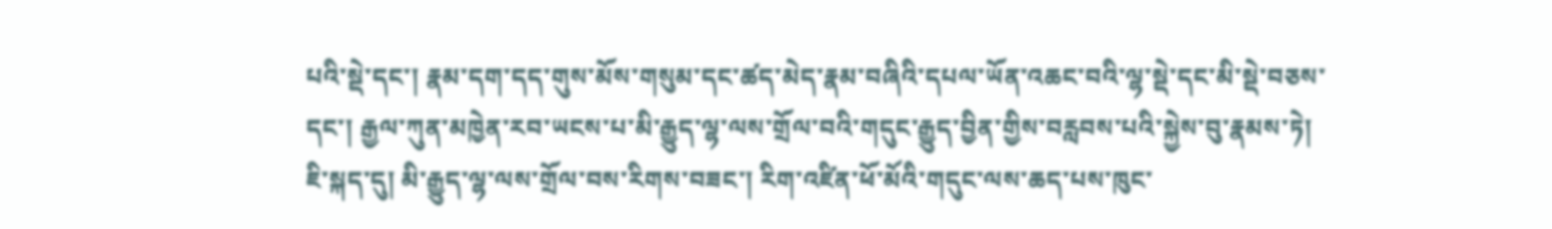པའི་སྡེ་དང་། རྣམ་དག་དད་གུས་མོས་གསུམ་དང་ཚད་མེད་རྣམ་བཞིའི་དཔལ་ཡོན་འཆང་བའི་ལྷ་སྡེ་དང་མི་སྡེ་བཅས་དང་། རྒྱལ་ཀུན་མཁྱེན་རབ་ཡངས་པ་མི་རྒྱུད་ལྷ་ལས་གྲོལ་བའི་གདུང་རྒྱུད་བྱིན་གྱིས་བརླབས་པའི་སྐྱེས་བུ་རྣམས་ཏེ། ཇི་སྐད་དུ། མི་རྒྱུད་ལྷ་ལས་གྲོལ་བས་རིགས་བཟང་། རིག་འཛིན་ཕོ་མོའི་གདུང་ལས་ཆད་པས་ཁུང་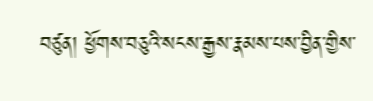བཙུན། ཕྱོགས་བཅུའི་སངས་རྒྱས་རྣམས་པས་བྱིན་གྱིས་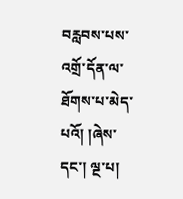བརླབས་པས་འགྲོ་དོན་ལ་ཐོགས་པ་མེད་པའོ། །ཞེས་དང་། ལྔ་པ།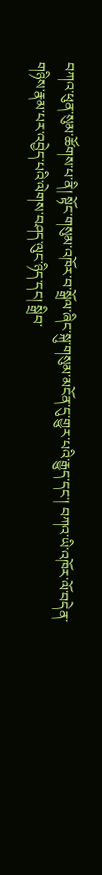བཀའ་ཕུན་སུམ་ཚོགས་པ་ནི། སྟོང་གསུམ་འཁོར་བ་སྒྲོལ་ཞིང་སྐུ་གསུམ་མངོན་དུ་གྱུར་པའི་རྒྱུད་དང་། བཀའ་ཡི་འཁོར་ལོ་བདེན་གཉིས་རྣམ་པར་འབྱེད་པའི་ལེགས་བཤད་ལུང་ཉིད་དང། སྒྲིབ་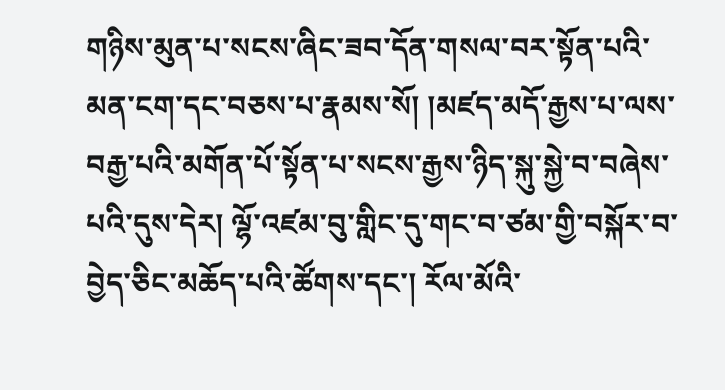གཉིས་མུན་པ་སངས་ཞིང་ཟབ་དོན་གསལ་བར་སྟོན་པའི་མན་ངག་དང་བཅས་པ་རྣམས་སོ། །མཛད་མདོ་རྒྱས་པ་ལས་བརྒྱ་པའི་མགོན་པོ་སྟོན་པ་སངས་རྒྱས་ཉིད་སྐུ་སྐྱེ་བ་བཞེས་པའི་དུས་དེར། ལྷོ་འཛམ་བུ་གླིང་དུ་གང་བ་ཙམ་གྱི་བསྐོར་བ་བྱེད་ཅིང་མཆོད་པའི་ཚོགས་དང་། རོལ་མོའི་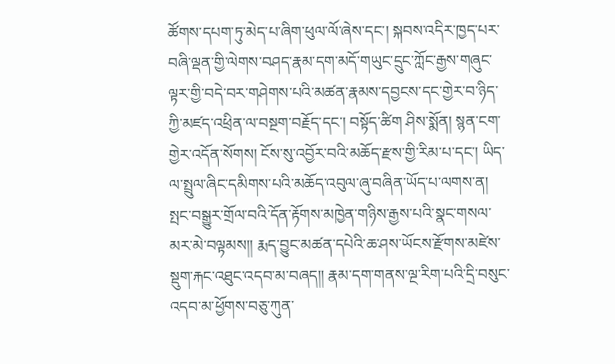ཚོགས་དཔག་ཏུ་མེད་པ་ཞིག་ཕུལ་ལོ་ཞེས་དང་། སྐབས་འདིར་ཁྱད་པར་བཞི་ལྡན་གྱི་ལེགས་བཤད་རྣམ་དག་མདོ་གཡུང་དྲུང་ཀློང་རྒྱས་གཞུང་ལྟར་གྱི་བདེ་བར་གཤེགས་པའི་མཚན་རྣམས་དབྱངས་དང་གྱེར་བ་ཉིད་ཀྱི་མཛད་འཕྲིན་ལ་བསྔག་བརྗོད་དང་། བསྟོད་ཚིག ཤིས་སྨོན། སྙན་ངག་གྱེར་འདོན་སོགས། ངོས་སུ་འབྱོར་བའི་མཆོད་རྫས་གྱི་རིམ་པ་དང་། ཡིད་ལ་སྤྲུལ་ཞིང་དམིགས་པའི་མཆོད་འབུལ་ཞུ་བཞིན་ཡོད་པ་ལགས་ན། སྤང་བསྒྱུར་གྲོལ་བའི་དོན་རྟོགས་མཁྱེན་གཉིས་རྒྱས་པའི་སྣང་གསལ་མར་མེ་བལྟམས།། རྨད་བྱུང་མཚན་དཔེའི་ཆ་ཤས་ཡོངས་རྫོགས་མཛེས་སྡུག་རྐང་འཐུང་འདབ་མ་བཞད།། རྣམ་དག་གནས་ལྔ་རིག་པའི་དྲི་བསུང་འདབ་མ་ཕྱོགས་བཅུ་ཀུན་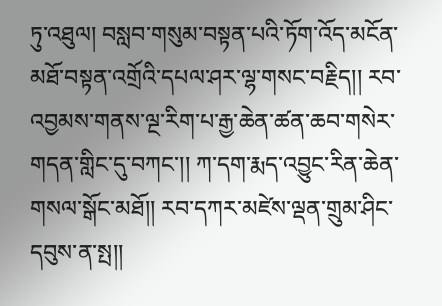ཏུ་འཐུལ། བསླབ་གསུམ་བསྟན་པའི་ཏོག་འོད་མངོན་མཐོ་བསྟན་འགྲོའི་དཔལ་ཤར་ལྷ་གསང་བརྗིད།། རབ་འབྱམས་གནས་ལྔ་རིག་པ་རྒྱ་ཆེན་ཚན་ཆབ་གསེར་གདན་གླིང་དུ་བཀང་།། ཀ་དག་རྨད་འབྱུང་རིན་ཆེན་གསལ་སྒོང་མཐོ།། རབ་དཀར་མཛེས་ལྡན་གྲུམ་ཤིང་དབུས་ན་སྤ།།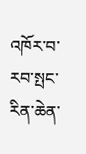འཁོར་བ་རབ་སྤང་རིན་ཆེན་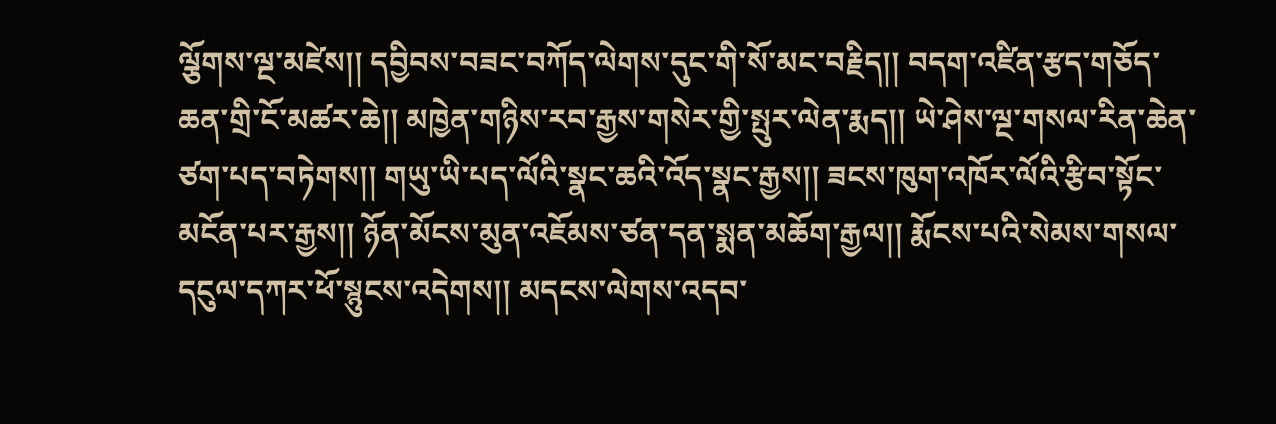ལྕོགས་ལྔ་མཛེས།། དབྱིབས་བཟང་བཀོད་ལེགས་དུང་གི་སོ་མང་བརྗིད།། བདག་འཛིན་རྩད་གཅོད་ཆན་གྲི་ངོ་མཚར་ཆེ།། མཁྱེན་གཉིས་རབ་རྒྱས་གསེར་གྱི་སྤུར་ལེན་རྨད།། ཡེ་ཤེས་ལྔ་གསལ་རིན་ཆེན་ཙག་པད་བཏེགས།། གཡུ་ཡི་པད་ལོའི་སྣང་ཆའི་འོད་སྣང་རྒྱས།། ཟངས་ཁུག་འཁོར་ལོའི་རྩིབ་སྟོང་མངོན་པར་རྒྱས།། ཉོན་མོངས་མུན་འཇོམས་ཙན་དན་སྨན་མཆོག་རྒྱལ།། རྨོངས་པའི་སེམས་གསལ་དངུལ་དཀར་ཕོ་སྙུངས་འདེགས།། མདངས་ལེགས་འདབ་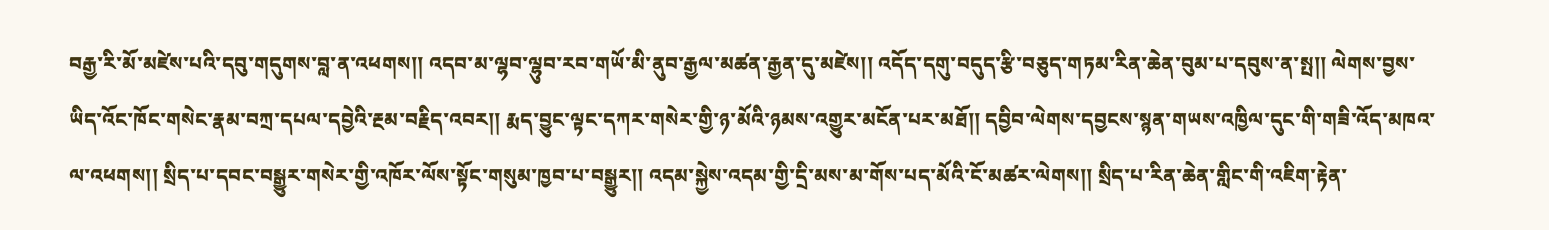བརྒྱ་རི་མོ་མཛེས་པའི་དབུ་གདུགས་བླ་ན་འཕགས།། འདབ་མ་ལྷབ་ལྷུབ་རབ་གཡོ་མི་ནུབ་རྒྱལ་མཚན་རྒྱན་དུ་མཛེས།། འདོད་དགུ་བདུད་རྩི་བཅུད་གཏམ་རིན་ཆེན་བུམ་པ་དབུས་ན་སྤ།། ལེགས་བྱས་ཡིད་འོང་ཁོང་གསེང་རྣམ་བཀྲ་དཔལ་དབྱེའི་རྔམ་བརྗིད་འབར།། རྨད་བྱུང་ལྟང་དཀར་གསེར་གྱི་ཉ་མོའི་ཉམས་འགྱུར་མངོན་པར་མཐོ།། དབྱིབ་ལེགས་དབྱངས་སྙན་གཡས་འཁྱིལ་དུང་གི་གཟི་འོད་མཁའ་ལ་འཕགས།། སྲིད་པ་དབང་བསྒྱུར་གསེར་གྱི་འཁོར་ལོས་སྟོང་གསུམ་ཁྱབ་པ་བསྒྱུར།། འདམ་སྐྱེས་འདམ་གྱི་དྲི་མས་མ་གོས་པད་མོའི་ངོ་མཚར་ལེགས།། སྲིད་པ་རིན་ཆེན་གླིང་གི་འཇིག་རྟེན་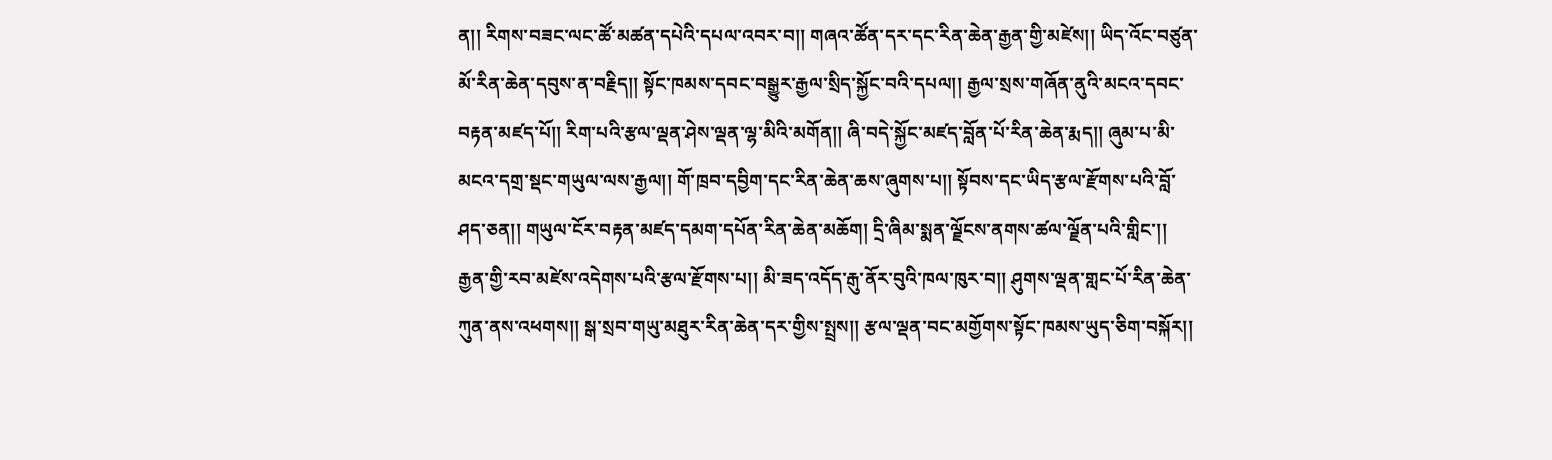ན།། རིགས་བཟང་ལང་ཚོ་མཚན་དཔེའི་དཔལ་འབར་བ།། གཞའ་ཚོན་དར་དང་རིན་ཆེན་རྒྱན་གྱི་མཛེས།། ཡིད་འོང་བཙུན་མོ་རིན་ཆེན་དབུས་ན་བརྗིད།། སྟོང་ཁམས་དབང་བསྒྱུར་རྒྱལ་སྲིད་སྐྱོང་བའི་དཔལ།། རྒྱལ་སྲས་གཞོན་ནུའི་མངའ་དབང་བརྟན་མཛད་པོ།། རིག་པའི་རྩལ་ལྡན་ཤེས་ལྡན་ལྷ་མིའི་མགོན།། ཞི་བདེ་སྐྱོང་མཛད་བློན་པོ་རིན་ཆེན་རྨད།། ཞུམ་པ་མི་མངའ་དགྲ་སྡང་གཡུལ་ལས་རྒྱལ།། གོ་ཁྲབ་དབྱིག་དང་རིན་ཆེན་ཆས་ཞུགས་པ།། སྟོབས་དང་ཡིད་རྩལ་རྫོགས་པའི་བློ་ཤད་ཅན།། གཡུལ་ངོར་བརྟན་མཛད་དམག་དཔོན་རིན་ཆེན་མཆོག། དྲི་ཞིམ་སྨན་ལྗོངས་ནགས་ཚལ་ལྗོན་པའི་གླིང་།། རྒྱན་གྱི་རབ་མཛེས་འདེགས་པའི་རྩལ་རྫོགས་པ།། མི་ཟད་འདོད་རྒུ་ནོར་བུའི་ཁལ་ཁུར་བ།། ཤུགས་ལྡན་གླང་པོ་རིན་ཆེན་ཀུན་ནས་འཕགས།། སྒ་སྲབ་གཡུ་མཐུར་རིན་ཆེན་དར་གྱིས་སྤྲས།། རྩལ་ལྡན་བང་མགྱོགས་སྟོང་ཁམས་ཡུད་ཅིག་བསྐོར།།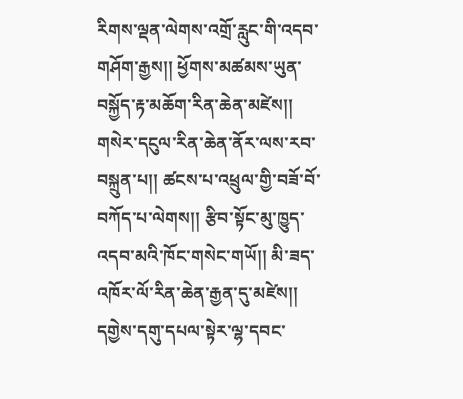རིགས་ལྡན་ལེགས་འགྲོ་རླུང་གི་འདབ་གཤོག་རྒྱས།། ཕྱོགས་མཚམས་ཡུན་བསྐྱོད་རྟ་མཆོག་རིན་ཆེན་མཛེས།། གསེར་དངུལ་རིན་ཆེན་ནོར་ལས་རབ་བསྐྲུན་པ།། ཚངས་པ་འཕྲུལ་གྱི་བཟོ་བོ་བཀོད་པ་ལེགས།། རྩིབ་སྟོང་མུ་ཁྱུད་འདབ་མའི་ཁོང་གསེང་གཡོ།། མི་ཟད་འཁོར་ལོ་རིན་ཆེན་རྒྱན་དུ་མཛེས།། དགྱེས་དགུ་དཔལ་སྟེར་ལྷ་དབང་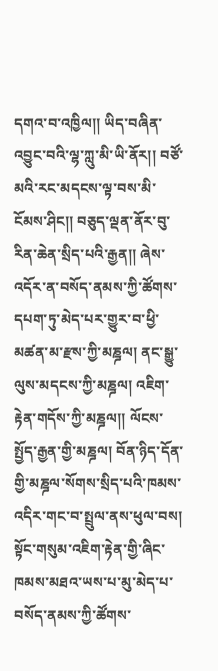དགའ་བ་འཁྱིལ།། ཡིད་བཞིན་འབྱུང་བའི་ལྷ་ཀླུ་མི་ཡི་ནོར།། བཙོ་མའི་རང་མདངས་ལྟ་བས་མི་ངོམས་ཤིང།། བཅུད་ལྡན་ནོར་བུ་རིན་ཆེན་སྲིད་པའི་རྒྱན།། ཞེས་འདོར་ན་བསོད་ནམས་ཀྱི་ཚོགས་དཔག་ཏུ་མེད་པར་གྱུར་བ་ཕྱི་མཚན་མ་རྫས་ཀྱི་མཎྜལ། ནང་སྒྱུ་ལུས་མདངས་ཀྱི་མཎྜལ། འཇིག་རྟེན་གདོས་ཀྱི་མཎྜལ།། ལོངས་སྤྱོད་རྒྱན་གྱི་མཎྜལ། བོན་ཉིད་དོན་གྱི་མཎྜལ་སོགས་སྲིད་པའི་ཁམས་འདིར་གང་བ་སྤྲུལ་ནས་ཕུལ་བས། སྟོང་གསུམ་འཇིག་རྟེན་གྱི་ཞིང་ཁམས་མཐའ་ཡས་པ་མུ་མེད་པ་བསོད་ནམས་ཀྱི་ཚོགས་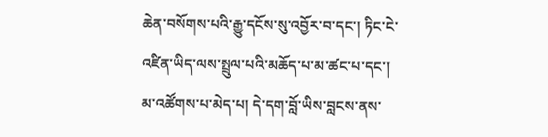ཆེན་བསོགས་པའི་རྒྱུ་དངོས་སུ་འབྱོར་བ་དང་། ཏིང་ངེ་འཛིན་ཡིད་ལས་སྤྲུལ་པའི་མཆོད་པ་མ་ཚང་པ་དང་། མ་འཚོགས་པ་མེད་པ། དེ་དག་བློ་ཡིས་བླངས་ནས་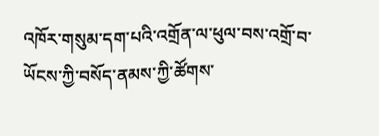འཁོར་གསུམ་དག་པའི་འགྲོན་ལ་ཕུལ་བས་འགྲོ་བ་ཡོངས་ཀྱི་བསོད་ནམས་ཀྱི་ཚོགས་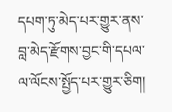དཔག་ཏུ་མེད་པར་གྱུར་ནས་བླ་མེད་རྫོགས་བྱང་གི་དཔལ་ལ་ལོངས་སྤྱོད་པར་གྱུར་ཅིག།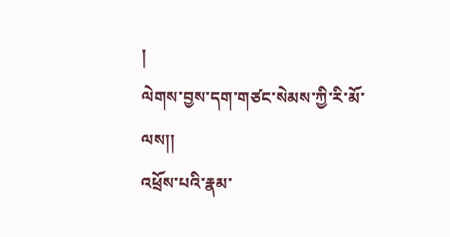།
ལེགས་བྱས་དག་གཙང་སེམས་ཀྱི་རི་མོ་ལས།།
འཕྲོས་པའི་རྣམ་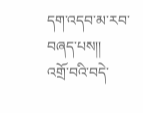དག་འདབ་མ་རབ་བཞད་པས།།
འགྲོ་བའི་བདེ་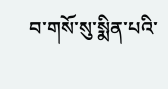བ་གསོ་སུ་སྨིན་པའི་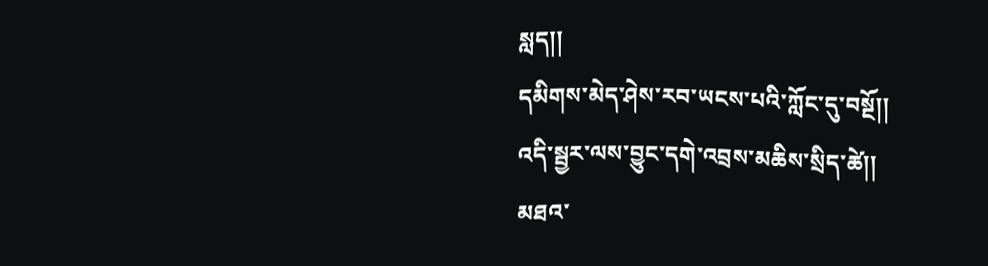སླད།།
དམིགས་མེད་ཤེས་རབ་ཡངས་པའི་ཀློང་དུ་བསྔོ།།
འདི་སྦྱར་ལས་བྱུང་དགེ་འབྲས་མཆིས་སྲིད་ཚེ།།
མཐའ་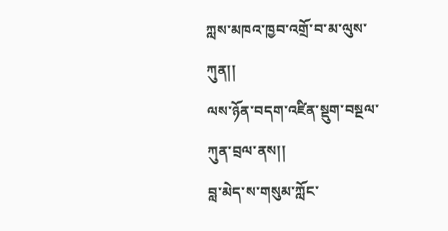ཀླས་མཁའ་ཁྱབ་འགྲོ་བ་མ་ལུས་ཀུན།།
ལས་ཉོན་བདག་འཛིན་སྡུག་བསྔལ་ཀུན་བྲལ་ནས།།
བླ་མེད་ས་གསུམ་ཀློང་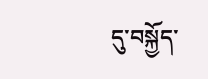དུ་བསྐྱོད་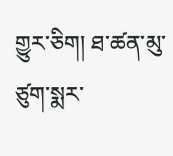གྱུར་ཅིག། ཐ་ཚན་མུ་ཙུག་སྨར་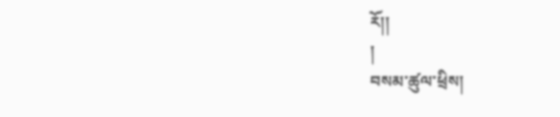རོ།།
།
བསམ་ཚུལ་ཕྲིས།